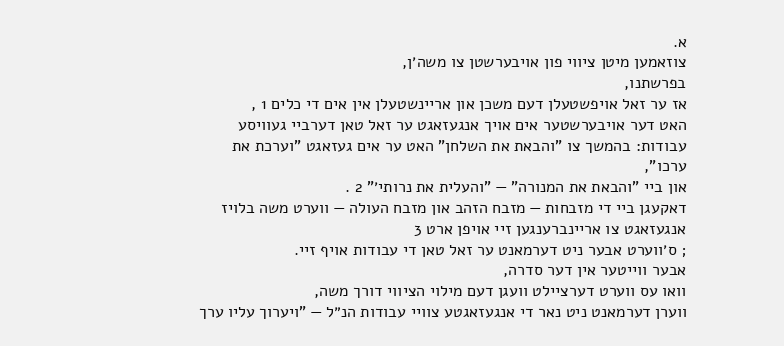א.
צוזאמען מיטן ציווי פון אויבערשטן צו משה׳ן,
בפרשתנו,
אז ער זאל אויפשטעלן דעם משכן און אריינשטעלן אין אים די כלים 1 ,
האט דער אויבערשטער אים אויך אנגעזאגט ער זאל טאן דערביי געוויסע עבודות: בהמשך צו "והבאת את השלחן" האט ער אים געזאגט "וערכת את ערכו",
און ביי "והבאת את המנורה" — "והעלית את נרותי׳" 2 .
דאקעגן ביי די מזבחות — מזבח הזהב און מזבח העולה — ווערט משה בלויז אנגעזאגט צו אריינברענגען זיי אויפן ארט 3
; ס׳ווערט אבער ניט דערמאנט ער זאל טאן די עבודות אויף זיי.
אבער ווייטער אין דער סדרה,
וואו עס ווערט דערציילט וועגן דעם מילוי הציווי דורך משה,
ווערן דערמאנט ניט נאר די אנגעזאגטע צוויי עבודות הנ״ל — "ויערוך עליו ערך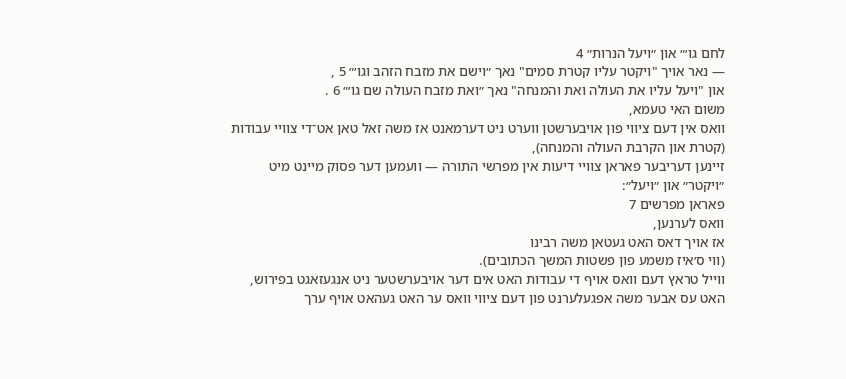לחם גו׳״ און ״ויעל הנרות״ 4
— נאר אויך "ויקטר עליו קטרת סמים" נאך ״וישם את מזבח הזהב וגו׳״ 5 ,
און "ויעל עליו את העולה ואת והמנחה" נאך ״ואת מזבח העולה שם גו׳״ 6 .
משום האי טעמא,
וואס אין דעם ציווי פון אויבערשטן ווערט ניט דערמאנט אז משה זאל טאן אט־די צוויי עבודות
(קטרת און הקרבת העולה והמנחה),
זיינען דעריבער פאראן צוויי דיעות אין מפרשי התורה — וועמען דער פסוק מיינט מיט ״ויקטר״ און ״ויעל״:
פאראן מפרשים 7
וואס לערנען,
אז אויך דאס האט געטאן משה רבינו
(ווי ס׳איז משמע פון פשטות המשך הכתובים).
ווייל טראץ דעם וואס אויף די עבודות האט אים דער אויבערשטער ניט אנגעזאגט בפירוש,
האט עס אבער משה אפגעלערנט פון דעם ציווי וואס ער האט געהאט אויף ערך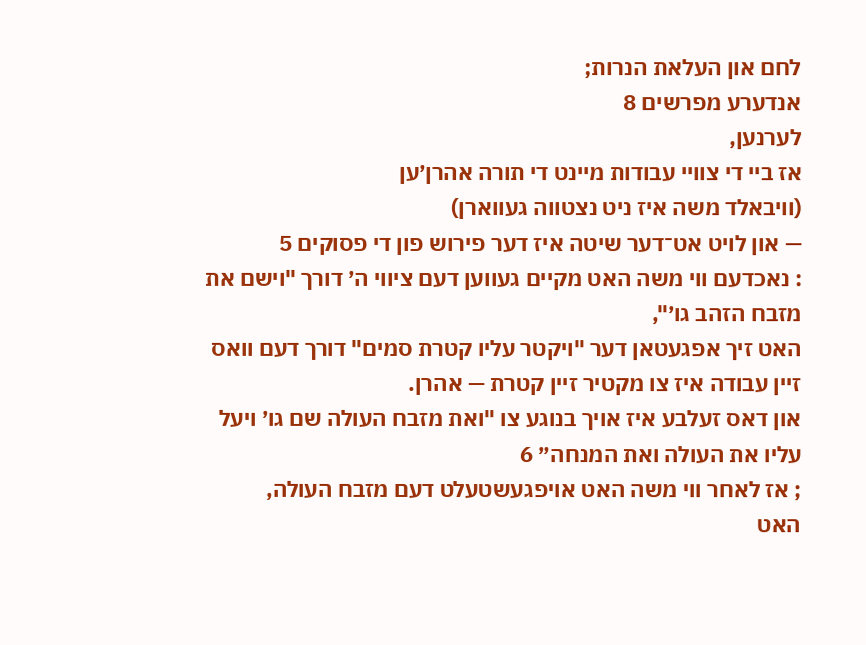לחם און העלאת הנרות;
אנדערע מפרשים 8
לערנען,
אז ביי די צוויי עבודות מיינט די תורה אהרן׳ען
(וויבאלד משה איז ניט נצטווה געווארן)
— און לויט אט־דער שיטה איז דער פירוש פון די פסוקים 5
: נאכדעם ווי משה האט מקיים געווען דעם ציווי ה׳ דורך "וישם את מזבח הזהב גו׳",
האט זיך אפגעטאן דער "ויקטר עליו קטרת סמים" דורך דעם וואס זיין עבודה איז צו מקטיר זיין קטרת — אהרן.
און דאס זעלבע איז אויך בנוגע צו "ואת מזבח העולה שם גו׳ ויעל עליו את העולה ואת המנחה״ 6
; אז לאחר ווי משה האט אויפגעשטעלט דעם מזבח העולה,
האט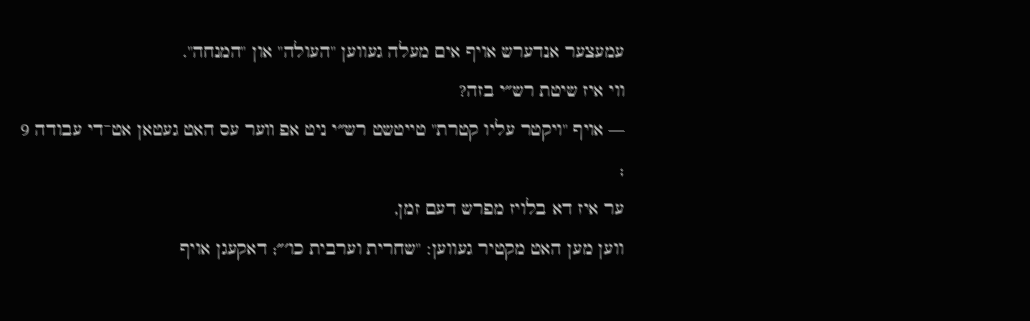עמעצער אנדערש אויף אים מעלה געווען "העולה" און "המנחה".
ווי איז שיטת רש״י בזה?
— אויף "ויקטר עליו קטרת" טייטשט רש״י ניט אפ װער עס האט געטאן אט־די עבודה 9
;
ער איז דא בלויז מפרש דעם זמן,
ווען מען האט מקטיר געווען: "שחרית וערבית כו׳״; דאקעגן אויף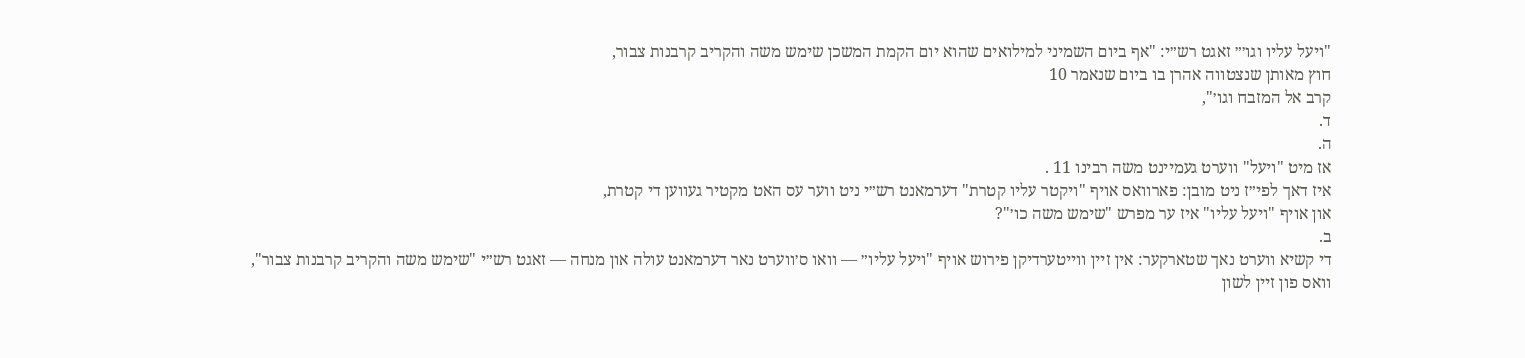"ויעל עליו וגו׳״ זאגט רש״י: "אף ביום השמיני למילואים שהוא יום הקמת המשכן שימש משה והקריב קרבנות צבור,
חוץ מאותן שנצטווה אהרן בו ביום שנאמר 10
קרב אל המזבח וגו׳",
ד.
ה.
אז מיט "ויעל" ווערט געמיינט משה רבינו 11 .
איז דאך לפי״ז ניט מובן: פארוואס אויף "ויקטר עליו קטרת" דערמאנט רש״י ניט ווער עס האט מקטיר געווען די קטרת,
און אויף "ויעל עליו" איז ער מפרש "שימש משה כו׳"?
ב.
די קשיא ווערט נאך שטארקער: אין זיין ווייטערדיקן פירוש אויף "ויעל עליו״ — וואו ס׳ווערט נאר דערמאנט עולה און מנחה — זאגט רש״י "שימש משה והקריב קרבנות צבור",
וואס פון זיין לשון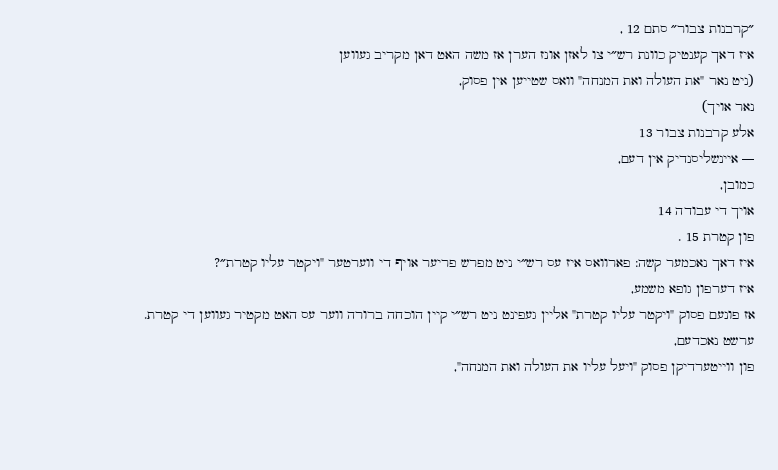״קרבנות צבור״ סתם 12 ,
איז דאך קענטיק כוונת רש״י צו לאזן אונז הערן אז משה האט דאן מקריב געווען
(ניט נאר "את העולה ואת המנחה" וואס שטייען אין פסוק,
נאר אויך)
אלע קרבנות צבור 13
— איינשליסנדיק אין דעם,
כמובן,
אויך די עבודה 14
פון קטרת 15 .
איז דאך נאכמער קשה: פארוואס איז עס רש״י ניט מפרש פריער אויף די ווערטער "ויקטר עליו קטרת״?
איז דערפון גופא משמע,
אז פונעם פסוק "ויקטר עליו קטרת" אליין געפינט ניט רש״י קיין הוכחה ברורה ווער עס האט מקטיר געווען די קטרת.
ערשט נאכדעם,
פון ווייטערדיקן פסוק "ויעל עליו את העולה ואת המנחה",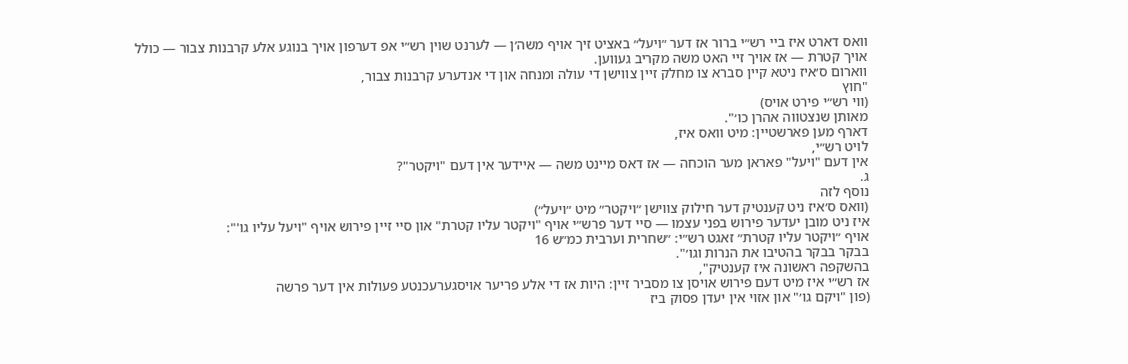וואס דארט איז ביי רש״י ברור אז דער ״ויעל״ באציט זיך אויף משה׳ן — לערנט שוין רש״י אפ דערפון אויך בנוגע אלע קרבנות צבור — כולל אויך קטרת — אז אויך זיי האט משה מקריב געווען.
ווארום ס׳איז ניטא קיין סברא צו מחלק זיין צווישן די עולה ומנחה און די אנדערע קרבנות צבור,
"חוץ
(ווי רש״י פירט אויס)
מאותן שנצטווה אהרן כו׳".
דארף מען פארשטיין: מיט וואס איז,
לויט רש״י,
אין דעם "ויעל" פאראן מער הוכחה — אז דאס מיינט משה — איידער אין דעם "ויקטר"?
ג.
נוסף לזה
(וואס ס׳איז ניט קענטיק דער חילוק צווישן ״ויקטר״ מיט ״ויעל״)
איז ניט מובן יעדער פירוש בפני עצמו — סיי דער פרש״י אויף "ויקטר עליו קטרת" און סיי זיין פירוש אויף "ויעל עליו גו'":
אויף ״ויקטר עליו קטרת״ זאגט רש״י: ״שחרית וערבית כמ״ש 16
בבקר בבקר בהטיבו את הנרות וגו׳".
בהשקפה ראשונה איז קענטיק",
אז רש״י איז מיט דעם פירוש אויסן צו מסביר זיין: היות אז די אלע פריער אויסגערעכנטע פעולות אין דער פרשה
(פון "ויקם גו׳" און אזוי אין יעדן פסוק ביז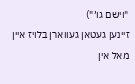"וישם גו׳")
זיינען געטאן געווארן בלויז איין מאל אין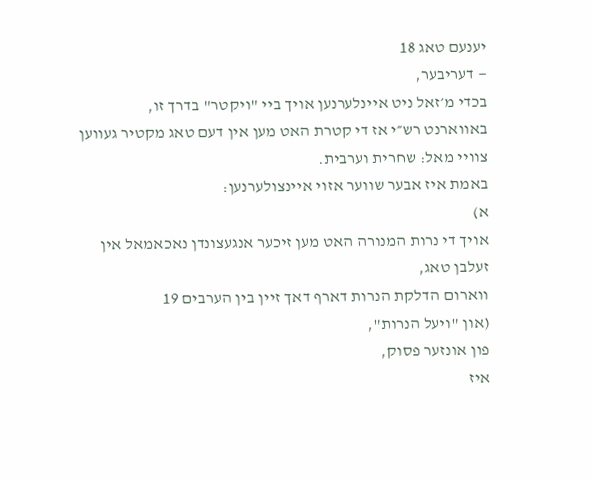יענעם טאג 18
— דעריבער,
בכדי מ׳זאל ניט איינלערנען אויך ביי "ויקטר" בדרך זו,
באווארנט רש״י אז די קטרת האט מען אין דעם טאג מקטיר געווען צוויי מאל: שחרית וערבית.
באמת איז אבער שווער אזוי איינצולערנען:
א)
אויך די נרות המנורה האט מען זיכער אנגעצונדן נאכאמאל אין זעלבן טאג,
ווארום הדלקת הנרות דארף דאך זיין בין הערבים 19
(און "ויעל הנרות",
פון אונזער פסוק,
איז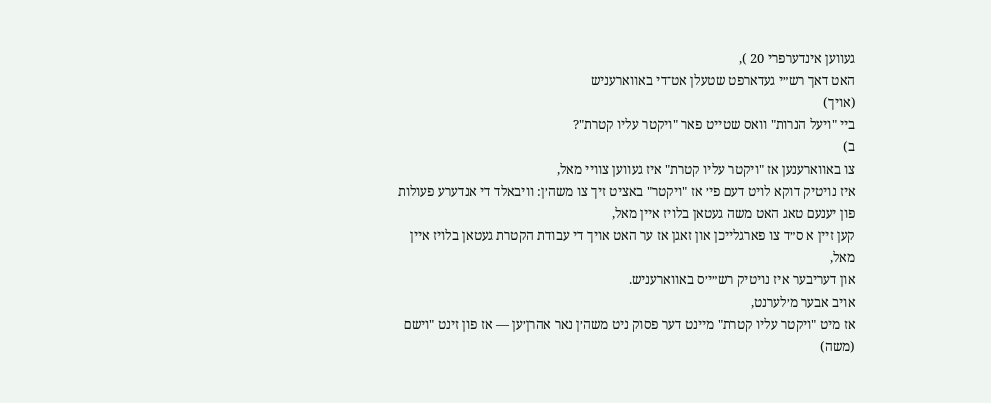געווען אינדערפרי 20 ),
האט דאך רש״י געדארפט שטעלן אט־די באווארעניש
(אויך)
ביי "ויעל הנרות" וואס שטייט פאר "ויקטר עליו קטרת"?
ב)
צו באווארענען אז "ויקטר עליו קטרת" איז געווען צוויי מאל,
איז נויטיק דוקא לויט דעם פי׳ אז "ויקטר" באציט זיך צו משה׳ן: וויבאלד די אנדערע פעולות פון יענעם טאג האט משה געטאן בלויז איין מאל,
קען זיין א ס״ד צו פארגלייכן און זאגן אז ער האט אויך די עבודת הקטרת געטאן בלויז איין מאל,
און דעריבער איז נויטיק רש״י׳ס באווארעניש.
אויב אבער מ׳לערנט,
אז מיט "ויקטר עליו קטרת" מיינט דער פסוק ניט משה׳ן נאר אהרן׳ען — אז פון זינט "וישם
(משה)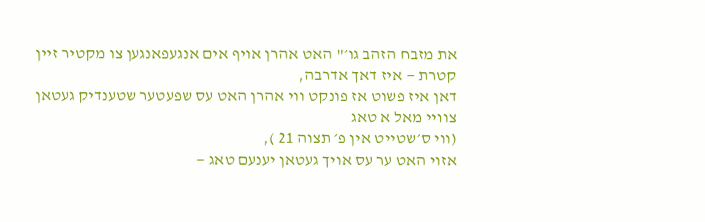את מזבח הזהב גו׳" האט אהרן אויף אים אנגעפאנגען צו מקטיר זיין קטרת — איז דאך אדרבה,
דאן איז פשוט אז פונקט ווי אהרן האט עס שפעטער שטענדיק געטאן צוױי מאל א טאג
(ווי ס׳שטייט אין פ׳ תצוה 21 ),
אזוי האט ער עס אויך געטאן יענעם טאג —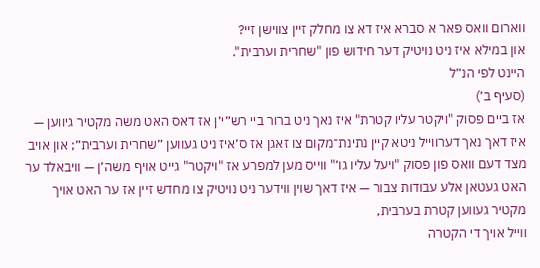ווארום וואס פאר א סברא איז דא צו מחלק זיין צווישן זיי?
און במילא איז ניט נויטיק דער חידוש פון "שחרית וערבית".
היינט לפי הנ״ל
(סעיף ב׳)
אז ביים פסוק "ויקטר עליו קטרת" איז נאך ניט ברור ביי רש״י׳ן אז דאס האט משה מקטיר גיווען — איז דאך נאך דערווייל ניטא קיין נתינת־מקום צו זאגן אז ס׳איז ניט געווען ״שחרית וערבית״; און אויב מצד דעם וואס פון פסוק "ויעל עליו גו׳" ווייס מען למפרע אז "ויקטר" גייט אויף משה׳ן — וויבאלד ער האט געטאן אלע עבודות צבור — איז דאך שוין ווידער ניט נויטיק צו מחדש זיין אז ער האט אויך מקטיר געווען קטרת בערבית,
וױיל אויך די הקטרה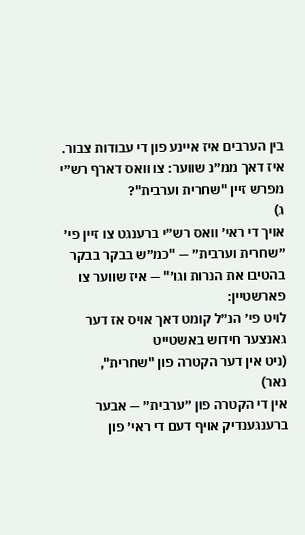בין הערבים איז איינע פון די עבודות צבור.
איז דאך ממ״נ שווער: צו וואס דארף רש״י מפרש זיין "שחרית וערבית"?
ג)
אויך די ראי׳ וואס רש״י ברענגט צו זיין פי׳ ״שחרית וערבית״ — "כמ״ש בבקר בבקר בהטיבו את הנרות וגו׳" — איז שווער צו פארשטיין:
לויט פי׳ הנ״ל קומט דאך אויס אז דער גאנצער חידוש באשטייט
(ניט אין דער הקטרה פון "שחרית",
נאר)
אין די הקטרה פון ״ערבית״ — אבער ברענגענדיק אויף דעם די ראי׳ פון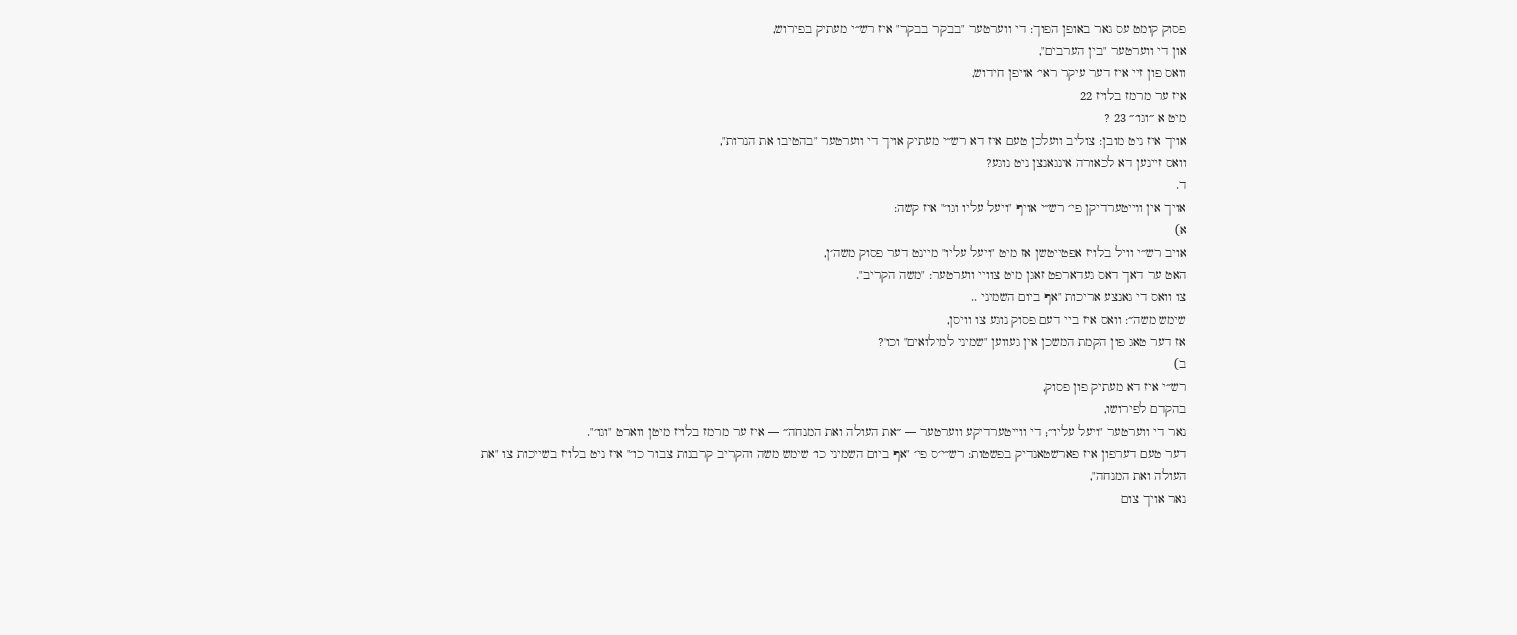פסוק קומט עס גאר באופן הפוך: די ווערטער "בבקר בבקר" איז רש״י מעתיק בפירוש,
און די ווערטער "בין הערבים",
וואס פון זיי איז דער עיקר ראי׳ אויפן חידוש,
איז ער מרמז בלויז 22
מיט א ״וגו׳״ 23 ?
אויך איז ניט מובן: צוליב וועלכן טעם איז דא רש״י מעתיק אויך די ווערטער "בהטיבו את הנרות",
וואס זיינען דא לכאורה אינגאנצן ניט נוגע?
ד.
אויך אין וױיטערדיקן פי׳ רש״י אויף "ויעל עליו וגו׳" איז קשה:
א)
אויב רש״י וויל בלויז אפטייטשן אז מיט "ויעל עליו" מיינט דער פסוק משה׳ן,
האט ער דאך דאס געדארפט זאגן מיט צוויי ווערטער: "משה הקריב".
צו וואס די גאנצע אריכות "אף ביום השמיני ..
שימש משה״: וואס איז ביי דעם פסוק נוגע צו וויסן,
אז דער טאג פון הקמת המשכן אין געווען "שמיני למילואים" וכו'?
ב)
רש״י איז דא מעתיק פון פסוק,
בהקדם לפירושו,
נאר די ווערטער "ויעל עליו״; די ווייטערדיקע ווערטער — ״את העולה ואת המנחה״ — איז ער מרמז בלויז מיטן ווארט "וגו׳".
דער טעם דערפון איז פארשטאנדיק בפשטות: רש״י׳ס פי׳ "אף ביום השמיני כו׳ שימש משה והקריב קרבנות צבור כו׳" איז ניט בלויז בשייכות צו "את העולה ואת המנחה",
נאר אויך צום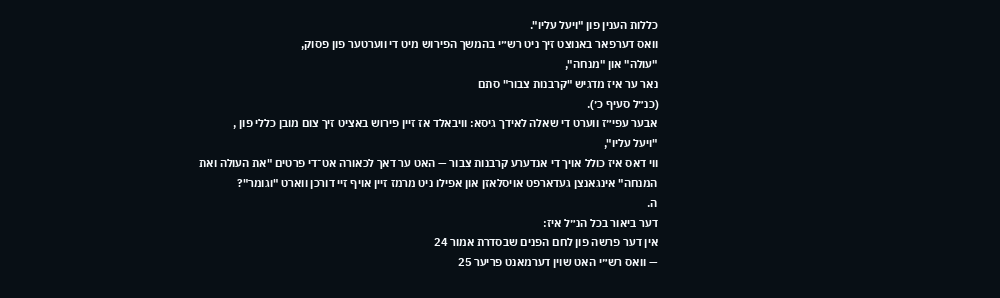כללות הענין פון "ויעל עליו".
וואס דערפאר באנוצט זיך ניט רש״י בהמשך הפירוש מיט די ווערטער פון פסוק,
"עולה" און "מנחה",
נאר ער איז מדגיש "קרבנות צבור" סתם
(כנ״ל סעיף כ׳).
אבער עפי״ז ווערט די שאלה לאידך גיסא: וויבאלד אז זיין פירוש באציט זיך צום מובן כללי פון ,
"ויעל עליו",
ווי דאס איז כולל אויך די אנדערע קרבנות צבור — האט ער דאך לכאורה אט־די פרטים "את העולה ואת המנחה" אינגאנצן געדארפט אויסלאזן און אפילו ניט מרמז זיין אויף זיי דורכן ווארט "וגומר"?
ה.
דער ביאור בכל הנ״ל איז:
אין דער פרשה פון לחם הפנים שבסדרת אמור 24
— וואס רש״י האט שוין דערמאנט פריער 25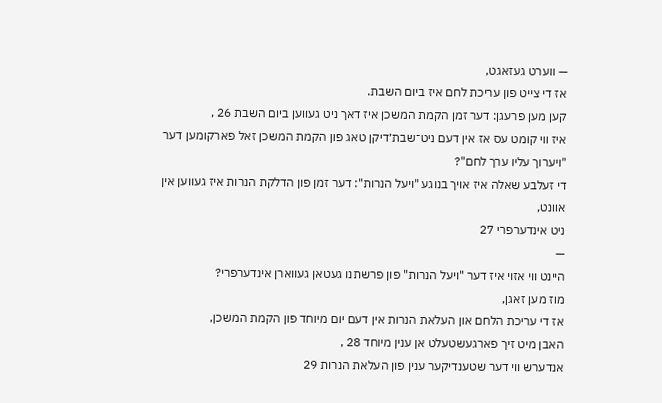— ווערט געזאגט,
אז די צייט פון עריכת לחם איז ביום השבת.
קען מען פרעגן: דער זמן הקמת המשכן איז דאך ניט געווען ביום השבת 26 ,
איז וױ קומט עס אז אין דעם ניט־שבת׳דיקן טאג פון הקמת המשכן זאל פארקומען דער "ויערוך עליו ערך לחם"?
די זעלבע שאלה איז אויך בנוגע "ויעל הנרות": דער זמן פון הדלקת הנרות איז געווען אין אוונט,
ניט אינדערפרי 27
—
היינט ווי אזוי איז דער "ויעל הנרות" פון פרשתנו געטאן געווארן אינדערפרי?
מוז מען זאגן,
אז די עריכת הלחם און העלאת הנרות אין דעם יום מיוחד פון הקמת המשכן,
האבן מיט זיך פארגעשטעלט אן ענין מיוחד 28 ,
אנדערש ווי דער שטענדיקער ענין פון העלאת הנרות 29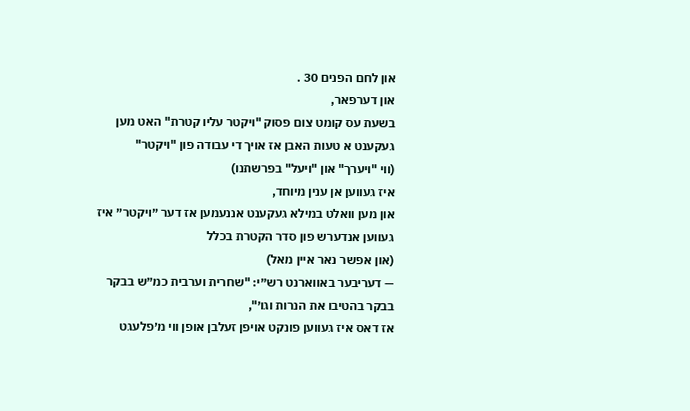און לחם הפנים 30 .
און דערפאר,
בשעת עס קומט צום פסוק "ויקטר עליו קטרת" האט מען געקענט א טעות האבן אז אויך די עבודה פון "ויקטר"
(ווי "ויערך" און "ויעל" בפרשתנו)
איז געווען אן ענין מיוחד,
און מען וואלט במילא געקענט אננעמען אז דער ״ױקטר״ איז געווען אנדערש פון סדר הקטרת בכלל
(און אפשר נאר איין מאל)
— דעריבער באווארנט רש״י: "שחרית וערבית כמ״ש בבקר בבקר בהטיבו את הנרות וגו׳",
אז דאס איז געווען פונקט אויפן זעלבן אופן ווי מ׳פלעגט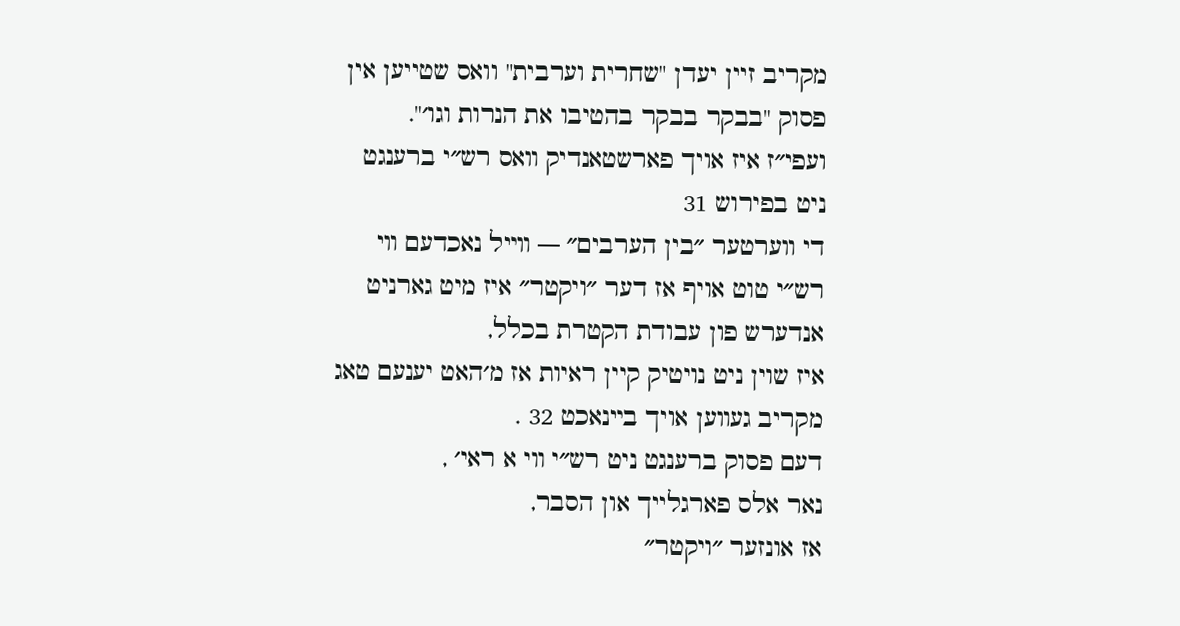מקריב זיין יעדן "שחרית וערבית" וואס שטייען אין פסוק "בבקר בבקר בהטיבו את הנרות וגו׳".
ועפי״ז איז אויך פארשטאנדיק װאס רש״י ברענגט ניט בפירוש 31
די װערטער ״בין הערבים״ — װײל נאכדעם װי רש״י טוט אויף אז דער ״ויקטר״ איז מיט גארניט אנדערש פון עבודת הקטרת בכלל,
איז שוין ניט נויטיק קיין ראיות אז מ׳האט יענעם טאג מקריב געװען אויך בײנאכט 32 .
דעם פסוק ברענגט ניט רש״י װי א ראי׳ ,
נאר אלס פארגלייך און הסבר,
אז אונזער ״ויקטר״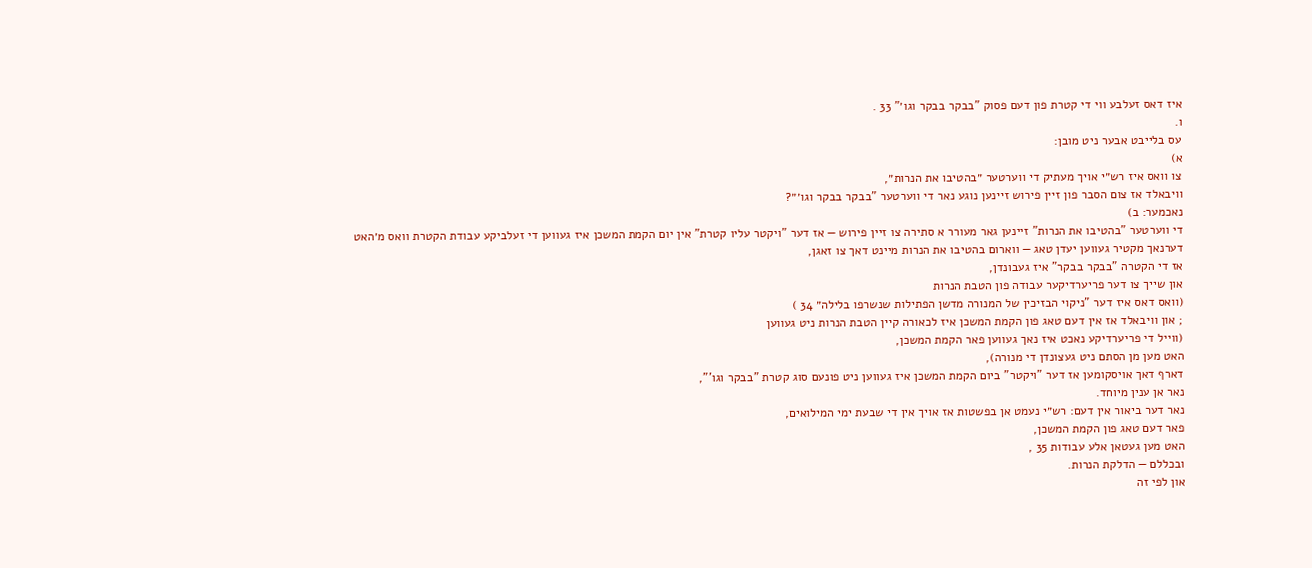איז דאס זעלבע ווי די קטרת פון דעם פסוק "בבקר בבקר וגו׳" 33 .
ו.
עס בלייבט אבער ניט מובן:
א)
צו וואס איז רש״י אויך מעתיק די ווערטער ״בהטיבו את הנרות״,
וויבאלד אז צום הסבר פון זיין פירוש זיינען נוגע נאר די ווערטער "בבקר בבקר וגו׳״?
נאכמער: ב)
די ווערטער "בהטיבו את הנרות" זיינען גאר מעורר א סתירה צו זיין פירוש — אז דער "ויקטר עליו קטרת" אין יום הקמת המשכן איז געווען די זעלביקע עבודת הקטרת וואס מ׳האט דערנאך מקטיר געווען יעדן טאג — ווארום בהטיבו את הנרות מיינט דאך צו זאגן,
אז די הקטרה "בבקר בבקר" איז געבונדן,
און שייך צו דער פריערדיקער עבודה פון הטבת הנרות
(וואס דאס איז דער "ניקוי הבזיכין של המנורה מדשן הפתילות שנשרפו בלילה״ 34 )
; און וויבאלד אז אין דעם טאג פון הקמת המשכן איז לכאורה קיין הטבת הנרות ניט געווען
(ווייל די פריערדיקע נאכט איז נאך געווען פאר הקמת המשכן,
האט מען מן הסתם ניט געצונדן די מנורה),
דארף דאך אויסקומען אז דער "ויקטר" ביום הקמת המשכן איז געווען ניט פונעם סוג קטרת "בבקר וגו'",
נאר אן ענין מיוחד.
נאר דער ביאור אין דעם: רש״י נעמט אן בפשטות אז אויך אין די שבעת ימי המילואים,
פאר דעם טאג פון הקמת המשכן,
האט מען געטאן אלע עבודות 35 ,
ובכללם — הדלקת הנרות.
און לפי זה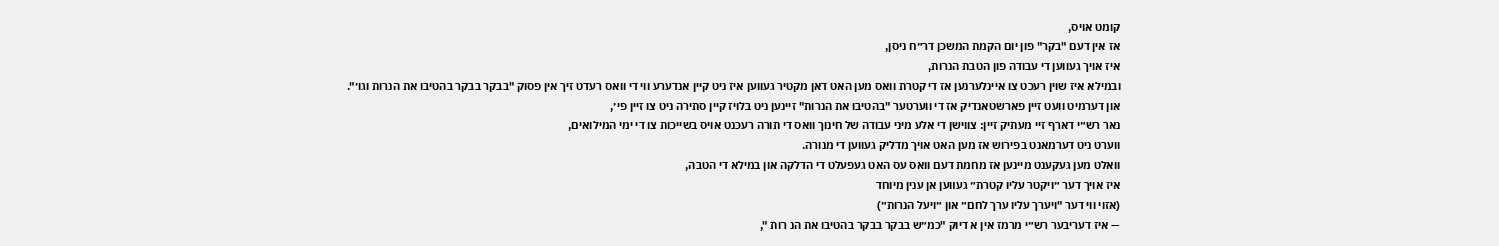קומט אויס,
אז אין דעם "בקר" פון יום הקמת המשכן דר״ח ניסן,
איז אויך געווען די עבודה פון הטבת הנרות,
ובמילא איז שוין רעכט צו איינלערנען אז די קטרת וואס מען האט דאן מקטיר געווען איז ניט קיין אנדערע ווי די וואס רעדט זיך אין פסוק "בבקר בבקר בהטיבו את הנרות וגו׳".
און דערמיט וועט זיין פארשטאנדיק אז די ווערטער "בהטיבו את הנרות" זיינען ניט בלויז קיין סתירה ניט צו זיין פי׳,
נאר רש״י דארף זיי מעתיק זיין: צווישן די אלע מיני עבודה של חינוך וואס די תורה רעכנט אויס בשייכות צו די ימי המילואים,
ווערט ניט דערמאנט בפירוש אז מען האט אויך מדליק געווען די מנורה.
וואלט מען געקענט מיינען אז מחמת דעם וואס עס האט געפעלט די הדלקה און במילא די הטבה,
איז אויך דער ״ויקטר עליו קטרת״ געװען אן ענין מיוחד
(אזוי ווי דער "ויערך עליו ערך לחם״ און ״ויעל הנרות״)
— איז דעריבער רש״י מרמז אין א דיוק "כמ״ש בבקר בבקר בהטיבו את הנ רות ",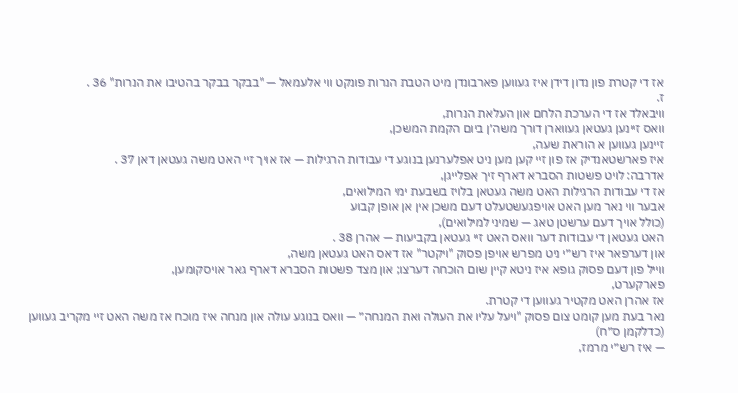אז די קטרת פון נדון דידן איז געווען פארבונדן מיט הטבת הנרות פונקט ווי אלעמאל — "בבקר בבקר בהטיבו את הנרות" 36 .
ז.
וויבאלד אז די הערכת הלחם און העלאת הנרות,
וואס זיינען געטאן געווארן דורך משה׳ן ביום הקמת המשכן,
זיינען געווען א הוראת שעה,
איז פארשטאנדיק אז פון זיי קען מען ניט אפלערנען בנוגע די עבודות הרגילות — אז אויך זיי האט משה געטאן דאן 37 .
אדרבה: לויט פשטות הסברא דארף זיך אפלייגן,
אז די עבודות הרגילות האט משה געטאן בלויז בשבעת ימי המילואים,
אבער ווי נאר מען האט אויפגעשטעלט דעם משכן אין אן אופן קבוע
(כולל אויך דעם ערשטן טאג — שמיני למילואים),
האט געטאן די עבודות דער וואס האט זיי געטאן בקביעות — אהרן 38 .
און דערפאר איז רש״י ניט מפרש אויפן פסוק "ויקטר" אז דאס האט געטאן משה,
ווייל פון דעם פסוק גופא איז ניטא קיין שום הוכחה דערצו; און מצד פשטות הסברא דארף גאר אויסקומען,
פארקערט,
אז אהרן האט מקטיר געווען די קטרת.
נאר בעת מען קומט צום פסוק "ויעל עליו את העולה ואת המנחה״ — וואס בנוגע עולה און מנחה איז מוכח אז משה האט זיי מקריב געווען
(כדלקמן ס״ח)
— איז רש״י מרמז,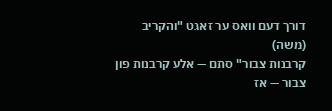דורך דעם וואס ער זאגט "והקריב
(משה)
קרבנות צבור" סתם — אלע קרבנות פון צבור — אז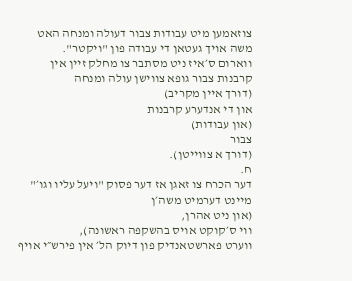צוזאמען מיט עבודות צבור דעולה ומנחה האט משה אויך געטאן די עבודה פון "ויקטר".
ווארום ס׳איז ניט מסתבר צו מחלק זיין אין קרבנות צבור גופא צווישן עולה ומנחה
(דורך איין מקריב)
און די אנדערע קרבנות
(און עבודות)
צבור
(דורך א צווייטן).
ח.
דער הכרח צו זאגן אז דער פסוק "ויעל עליו וגו׳" מיינט דערמיט משה׳ן
(און ניט אהרן,
ווי ס׳קוקט אויס בהשקפה ראשונה),
ווערט פארשטאנדיק פון דיוק הל׳ אין פירש״י אויף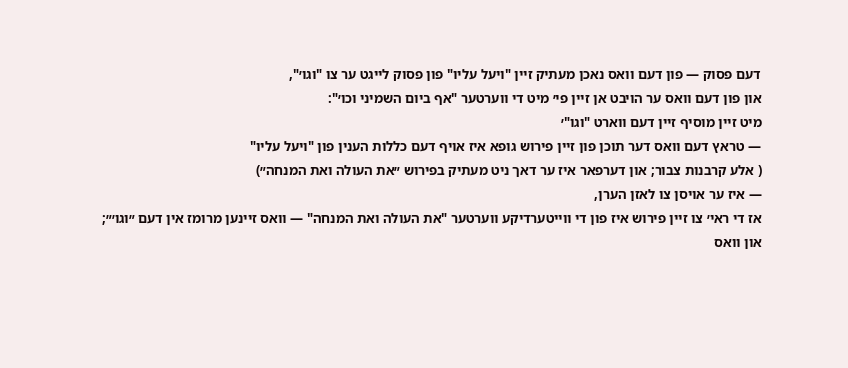דעם פסוק — פון דעם וואס נאכן מעתיק זיין "ויעל עליו" פון פסוק לייגט ער צו "וגו׳",
און פון דעם וואס ער הויבט אן זיין פי׳ מיט די ווערטער "אף ביום השמיני וכו׳":
מיט זיין מוסיף זיין דעם ווארט "וגו"׳
— טראץ דעם וואס דער תוכן פון זיין פירוש גופא איז אויף דעם כללות הענין פון "ויעל עליו"
( אלע קרבנות צבור; און דערפאר איז ער דאך ניט מעתיק בפירוש ״את העולה ואת המנחה״)
— איז ער אויסן צו לאזן הערן,
אז די ראי׳ צו זיין פירוש איז פון די ווייטערדיקע ווערטער "את העולה ואת המנחה" — וואס זיינען מרומז אין דעם ״וגו׳״; און וואס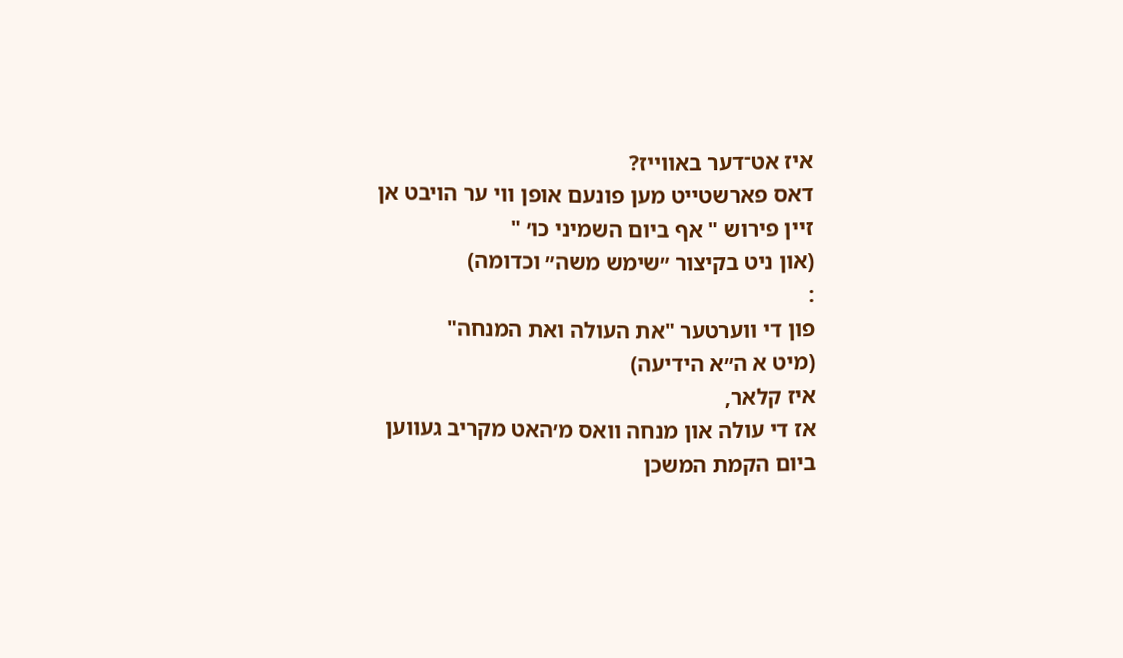איז אט־דער באווייז?
דאס פארשטייט מען פונעם אופן ווי ער הויבט אן זיין פירוש " אף ביום השמיני כו׳ "
(און ניט בקיצור ״שימש משה״ וכדומה)
:
פון די ווערטער "את העולה ואת המנחה"
(מיט א ה״א הידיעה)
איז קלאר,
אז די עולה און מנחה וואס מ׳האט מקריב געווען ביום הקמת המשכן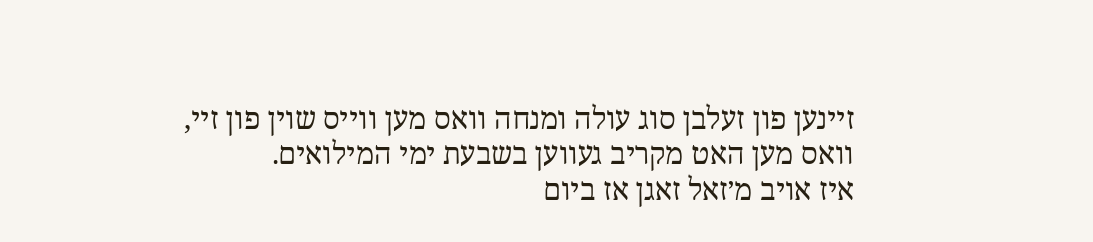זיינען פון זעלבן סוג עולה ומנחה וואס מען ווייס שוין פון זיי,
וואס מען האט מקריב געווען בשבעת ימי המילואים.
איז אויב מ׳זאל זאגן אז ביום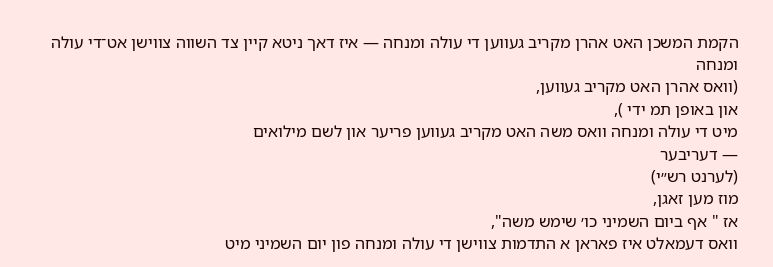הקמת המשכן האט אהרן מקריב געווען די עולה ומנחה — איז דאך ניטא קיין צד השווה צווישן אט־די עולה ומנחה
(וואס אהרן האט מקריב געווען,
און באופן תמ ידי ),
מיט די עולה ומנחה וואס משה האט מקריב געווען פריער און לשם מילואים
— דעריבער
(לערנט רש״י)
מוז מען זאגן,
אז " אף ביום השמיני כו׳ שימש משה",
וואס דעמאלט איז פאראן א התדמות צווישן די עולה ומנחה פון יום השמיני מיט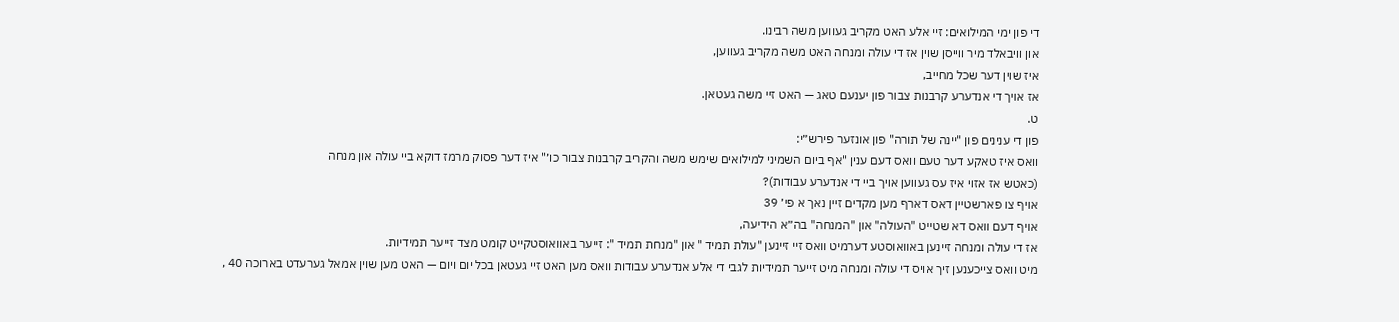די פון ימי המילואים: זיי אלע האט מקריב געווען משה רבינו.
און וויבאלד מיר וױיסן שוין אז די עולה ומנחה האט משה מקריב געווען,
איז שוין דער שכל מחייב,
אז אויך די אנדערע קרבנות צבור פון יענעם טאג — האט זיי משה געטאן.
ט.
פון די ענינים פון "יינה של תורה" פון אונזער פירש״י:
וואס איז טאקע דער טעם וואס דעם ענין "אף ביום השמיני למילואים שימש משה והקריב קרבנות צבור כו׳" איז דער פסוק מרמז דוקא ביי עולה און מנחה
(כאטש אז אזוי איז עס געווען אויך ביי די אנדערע עבודות)?
אויף צו פארשטיין דאס דארף מען מקדים זיין נאך א פי׳ 39
אויף דעם וואס דא שטייט "העולה" און "המנחה" בה״א הידיעה,
אז די עולה ומנחה זיינען באוואוסטע דערמיט וואס זיי זיינען "עולת תמיד " און "מנחת תמיד ": זייער באוואוסטקייט קומט מצד זייער תמידיות.
מיט וואס צייכענען זיך אויס די עולה ומנחה מיט זייער תמידיות לגבי די אלע אנדערע עבודות וואס מען האט זיי געטאן בכל יום ויום — האט מען שוין אמאל גערעדט בארוכה 40 ,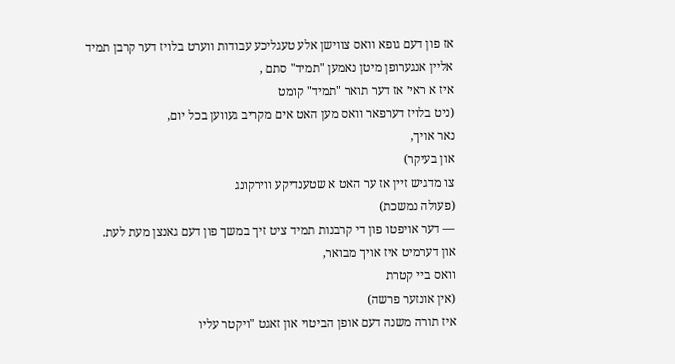אז פון דעם גופא וואס צווישן אלע טעגליכע עבודות ווערט בלויז דער קרבן תמיד אליין אנגערופן מיטן נאמען "תמיד" סתם ,
איז א ראי׳ אז דער תואר "תמיד" קומט
(ניט בלויז דערפאר וואס מען האט אים מקריב געווען בכל יום,
נאר אויך,
און בעיקר)
צו מדגיש זיין אז ער האט א שטענדיקע ווירקונג
(פעולה נמשכת)
— דער אויפטו פון די קרבנות תמיד ציט זיך במשך פון דעם גאנצן מעת לעת.
און דערמיט איז אויך מבואר,
וואס ביי קטרת
(אין אונזער פרשה)
איז תורה משנה דעם אופן הביטוי און זאגט "ויקטר עליו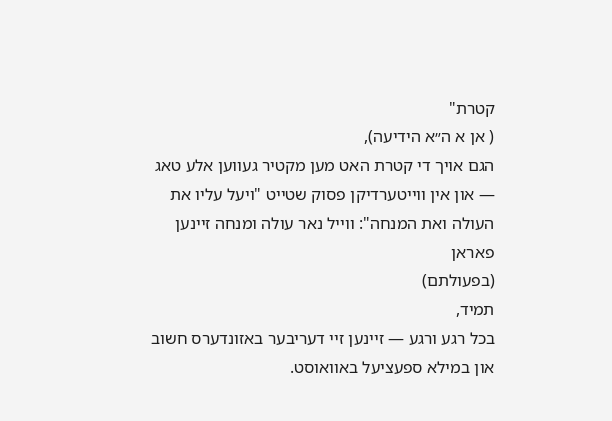קטרת"
( אן א ה״א הידיעה),
הגם אויך די קטרת האט מען מקטיר געווען אלע טאג — און אין ווייטערדיקן פסוק שטייט "ויעל עליו את העולה ואת המנחה": ווייל נאר עולה ומנחה זיינען פאראן
(בפעולתם)
תמיד,
בכל רגע ורגע — זיינען זיי דעריבער באזונדערס חשוב און במילא ספעציעל באוואוסט.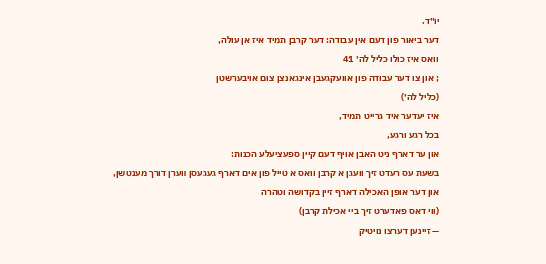יו״ד.
דער ביאור פון דעם אין עבודה: דער קרבן תמיד איז אן עולה,
וואס איז כולו כליל לה׳ 41
; און צו דער עבודה פון אוועקגעבן אינגאנצן צום אויבערשטן
(כליל לה׳)
איז יעדער איד גרייט תמיד,
בכל רגע ורגע,
און ער דארף ניט האבן אויף דעם קיין ספעציעלע הכנות:
בשעת עס רעדט זיך וועגן א קרבן וואס א טייל פון אים דארף געגעסן װערן דורך מענטשן,
און דער אופן האכילה דארף זיין בקדושה וטהרה
(ווי דאס פאדערט זיך ביי אכילת קרבן)
— זיינען דערצו נויטיק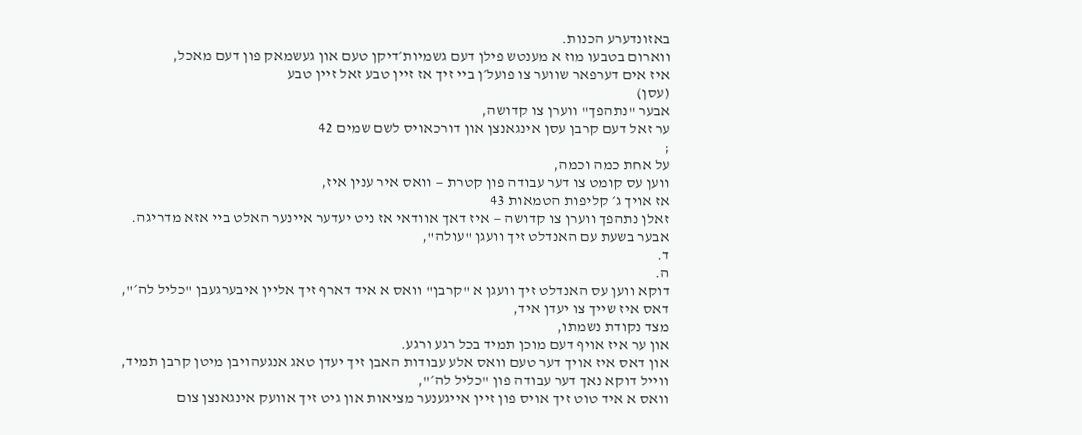באזונדערע הכנות.
ווארום בטבעו מוז א מענטש פילן דעם גשמיות׳דיקן טעם און געשמאק פון דעם מאכל,
איז אים דערפאר שווער צו פועל׳ן ביי זיך אז זיין טבע זאל זיין טבע
(עסן)
אבער "נתהפך" ווערן צו קדושה,
ער זאל דעם קרבן עסן אינגאנצן און דורכאויס לשם שמים 42
;
על אחת כמה וכמה,
ווען עס קומט צו דער עבודה פון קטרת — וואס איר ענין איז,
אז אויך ג׳ קליפות הטמאות 43
זאלן נתהפך ווערן צו קדושה — איז דאך אוודאי אז ניט יעדער איינער האלט ביי אזא מדריגה.
אבער בשעת עם האנדלט זיך וועגן "עולה",
ד.
ה.
דוקא ווען עס האנדלט זיך וועגן א "קרבן" וואס א איד דארף זיך אליין איבערגעבן "כליל לה׳",
דאס איז שייך צו יעדן איד,
מצד נקודת נשמתו,
און ער איז אויף דעם מוכן תמיד בכל רגע ורגע.
און דאס איז אויך דער טעם וואס אלע עבודות האבן זיך יעדן טאג אנגעהויבן מיטן קרבן תמיד,
ווייל דוקא נאך דער עבודה פון "כליל לה׳",
וואס א איד טוט זיך אויס פון זיין אייגענער מציאות און גיט זיך אוועק אינגאנצן צום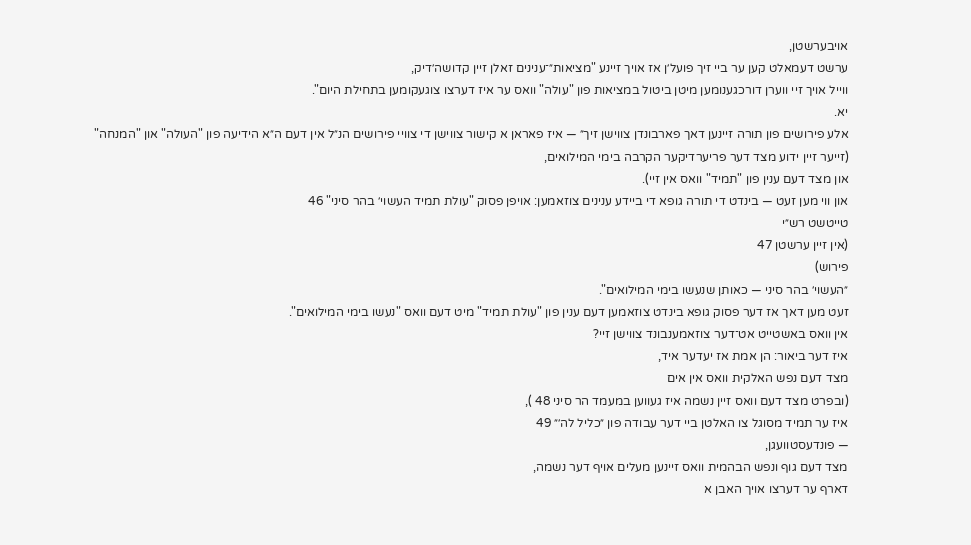אויבערשטן,
ערשט דעמאלט קען ער ביי זיך פועל׳ן אז אויך זיינע "מציאות״־ענינים זאלן זיין קדושה׳דיק,
ווייל אויך זיי ווערן דורכגענומען מיטן ביטול במציאות פון "עולה" וואס ער איז דערצו צוגעקומען בתחילת היום".
יא.
אלע פירושים פון תורה זיינען דאך פארבונדן צווישן זיך״ — איז פאראן א קישור צווישן די צוויי פירושים הנ״ל אין דעם ה״א הידיעה פון "העולה" און "המנחה"
(זייער זיין ידוע מצד דער פריערדיקער הקרבה בימי המילואים,
און מצד דעם ענין פון "תמיד" וואס אין זיי).
און ווי מען זעט — בינדט די תורה גופא די ביידע ענינים צוזאמען: אויפן פסוק "עולת תמיד העשוי׳ בהר סיני" 46
טייטשט רש״י
(אין זיין ערשטן 47
פירוש)
״העשוי׳ בהר סיני — כאותן שנעשו בימי המילואים".
זעט מען דאך אז דער פסוק גופא בינדט צוזאמען דעם ענין פון "עולת תמיד" מיט דעם וואס "נעשו בימי המילואים".
אין וואס באשטייט אט־דער צוזאמענבונד צווישן זיי?
איז דער ביאור: הן אמת אז יעדער איד,
מצד דעם נפש האלקית וואס אין אים
(ובפרט מצד דעם וואס זיין נשמה איז געווען במעמד הר סיני 48 ),
איז ער תמיד מסוגל צו האלטן ביי דער עבודה פון ״כליל לה׳״ 49
— פונדעסטוועגן,
מצד דעם גוף ונפש הבהמית וואס זיינען מעלים אויף דער נשמה,
דארף ער דערצו אויך האבן א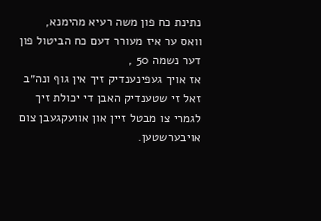נתינת כח פון משה רעיא מהימנא,
וואס ער איז מעורר דעם כח הביטול פון דער נשמה 50 ,
אז אויך געפינענדיק זיך אין גוף ונה״ב זאל זי שטענדיק האבן די יכולת זיך לגמרי צו מבטל זיין און אוועקגעבן צום אויבערשטען.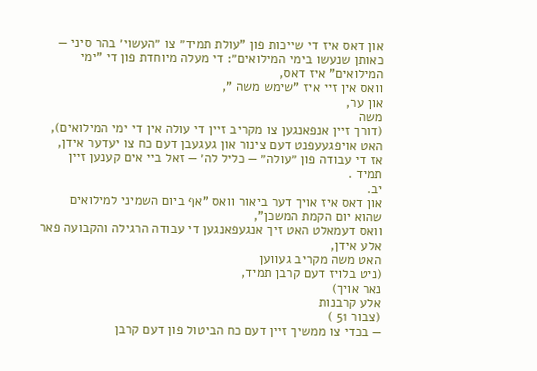און דאס איז די שייכות פון "עולת תמיד״ צו ״העשוי׳ בהר סיני — כאותן שנעשו בימי המילואים״: די מעלה מיוחדת פון די "ימי המילואים" איז דאס,
וואס אין זיי איז "שימש משה ",
און ער,
משה
(דורך זיין אנפאנגען צו מקריב זיין די עולה אין די ימי המילואים),
האט אויפגעעפנט דעם צינור און געגעבן דעם כח צו יעדער אידן,
אז די עבודה פון ״עולה״ — כליל לה׳ — זאל ביי אים קענען זיין תמיד .
יב.
און דאס איז אויך דער ביאור וואס "אף ביום השמיני למילואים שהוא יום הקמת המשכן",
וואס דעמאלט האט זיך אנגעפאנגען די עבודה הרגילה והקבועה פאר אלע אידן,
האט משה מקריב געווען
(ניט בלויז דעם קרבן תמיד,
נאר אויך)
אלע קרבנות
(צבור 51 )
— בכדי צו ממשיך זיין דעם כח הביטול פון דעם קרבן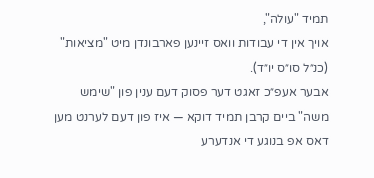תמיד "עולה",
אויך אין די עבודות וואס זיינען פארבונדן מיט "מציאות"
(כנ״ל סו״ס יו״ד).
אבער אעפ״כ זאגט דער פסוק דעם ענין פון "שימש משה" ביים קרבן תמיד דוקא — איז פון דעם לערנט מען דאס אפ בנוגע די אנדערע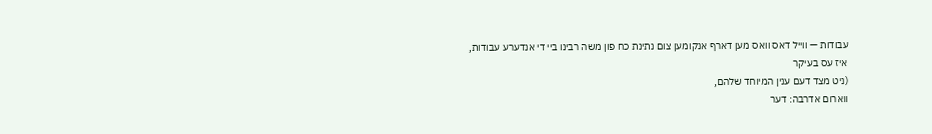עבודות — ווייל דאס וואס מען דארף אנקומען צום נתינת כח פון משה רבינו ביי די אנדערע עבודות,
איז עס בעיקר
(ניט מצד דעם ענין המיוחד שלהם,
ווארום אדרבה: דער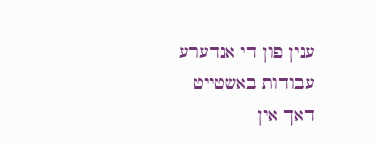ענין פון די אנדערע עבודות באשטייט דאך אין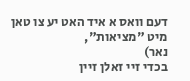דעם וואס א איד האט יע צו טאן מיט "מציאות",
נאר)
בכדי זיי זאלן זיין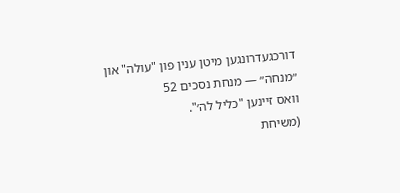דורכגעדרונגען מיטן ענין פון "עולה" און ״מנחה״ — מנחת נסכים 52
וואס זיינען "כליל לה׳".
(משיחת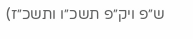ש״פ ויק״פ תשכ״ו ותשכ״ז)